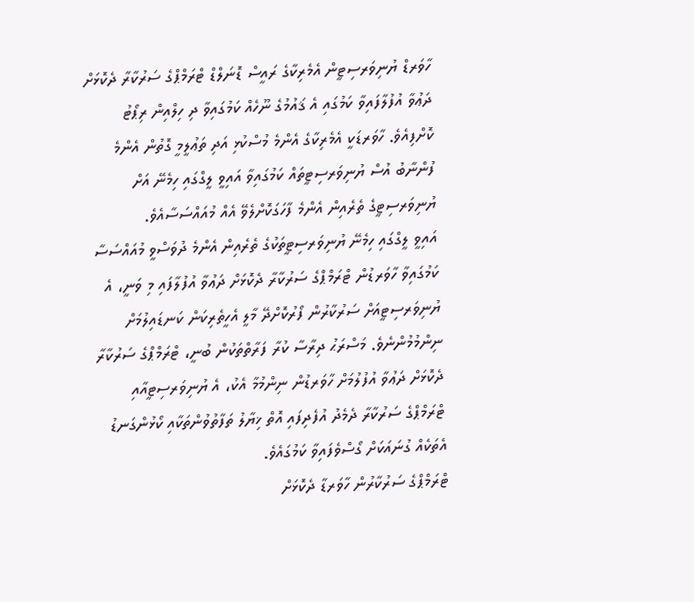ހާވަރޑް ޔުނިވަރސިޓީން އެމެރިކާގެ ރައީސް ޑޮނަލްޑް ޓްރަމްޕްގެ ސަރުކާރާ ދެކޮޅަށް ދަޢުވާ އުފުލާފައިވާ ކަމުގައި އެ ޤައުމުގެ ނޫހެއް ކަމުގައިވާ ދި ހިލްއިން ރިޕޯޓު ކޮށްފިއެވެ. ހާވަރޑަކީ އެމެރިކާގެ އެންމެ މުސްކުޅި އަދި ތަޢުލީމީ ގޮތުން އެންމެ ފުންނާބު އުސް ޔުނިވަރސިޓީތައް ކަމުގައިވާ އައިވީ ލީގްގައި ހިމެނޭ އަށް ޔުނިވަރސިޓީގެ ތެރެއިން އެންމެ ފާހަގަކޮށްލެވޭ އެއް މުއައްސަސާއެވެ.
އައިވީ ލީގްގައި ހިމެނޭ ޔުނިވަރސިޓީތަކުގެ ތެރެއިން އެންމެ ދުވަސްވީ މުއައްސަސާ ކަމުގައިވާ ހާވަރޑުން ޓްރަމްޕްގެ ސަރުކާރާ ދެކޮޅަށް ދަޢުވާ އުފުލާފައި މި ވަނީ، އެ ޔުނިވަރސިޓީއަށް ސަރުކާރުން ފޯރުކޮށްދޭ މާލީ އެހީތެރިކަން ކަނޑައިލުމަށް ނިންމުމުންނެވެ. މަސްރަޙު ދިރާސާ ކުރާ ފަރާތްތަކުން ބުނީ، ޓްރަމްޕްގެ ސަރުކާރާ ދެކޮޅަށް ދަޢުވާ އުފުލުމަށް ހާވަރޑުން ނިންމުމާ އެކު، އެ ޔުނިވަރސިޓީއާއި ޓްރަމްޕްގެ ސަރުކާރާ ދެމެދު އުފެދިފައި އޮތް ޚިޔާލު ތަފާތުވުންތަކާއި ކޯޅުންގަނޑު އެތަކެއް ގުނައަކަށް ގޯސްވެފައިވާ ކަމުގައެވެ.
ޓްރަމްޕްގެ ސަރުކާރުން ހާވަރޑާ ދެކޮޅަށް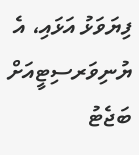ފިޔަވަޅު އަޅައި، އެ ޔުނިވަރސިޓީއަށް ބަޖެޓު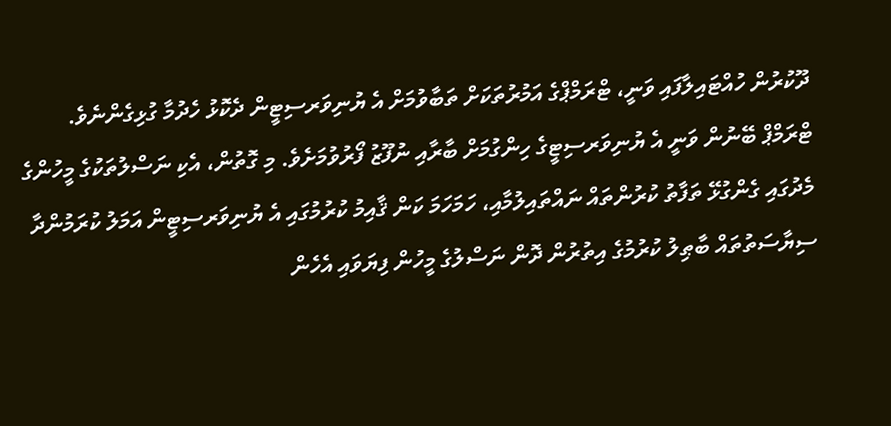ދޫކުރުން ހުއްޓައިލާފައި ވަނީ، ޓްރަމްޕްގެ އަމުރުތަކަށް ތަބާވުމަށް އެ ޔުނިވަރސިޓީން ދެކޮޅު ހެދުމާ ގުޅިގެންނެވެ. ޓްރަމްޕް ބޭނުން ވަނީ އެ ޔުނިވަރސިޓީގެ ހިންގުމަށް ބާރާއި ނުފޫޒު ފޯރުވުމަށެވެ. މި ގޮތުން، އެކި ނަސްލުތަކުގެ މީހުންގެ މެދުގައި ގެންގުޅޭ ތަފާތު ކުރުންތައް ނައްތައިލުމާއި، ހަމަހަމަ ކަން ޤާއިމު ކުރުމުގައި އެ ޔުނިވަރސިޓީން އަމަލު ކުރަމުންދާ ސިޔާސަތުތައް ބާޠިލު ކުރުމުގެ އިތުރުން ދޮން ނަސްލުގެ މީހުން ފިޔަވައި އެހެން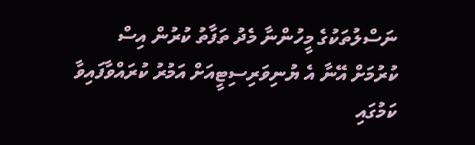ނަސްލުތަކުގެ މީހުންނާ މެދު ތަފާތު ކުރުން އިސް ކުރުމަށް އޭނާ އެ ޔުނިވަރިސިޓީއަށް އަމުރު ކުރައްވާފައިވާ ކަމުގައި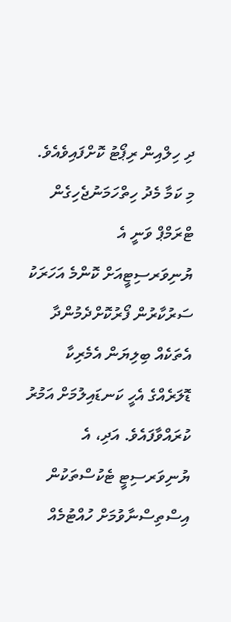ދި ހިލްއިން ރިޕޯޓު ކޮށްފައިވެއެވެ.
މި ކަމާ މެދު ހިތްހަމަނުޖެހިގެން ޓްރަމްޕް ވަނީ އެ ޔުނިވަރސިޓީއަށް ކޮންމެ އަހަރަކު ސަރުކާރުން ފޯރުކޮށްދެމުންދާ އެތަކެއް ބިލިޔަން އެމެރިކާ ޑޮލަރެއްގެ އެހީ ކަނޑައިލުމަށް އަމުރު ކުރައްވާފައެވެ. އަދި، އެ ޔުނިވަރސިޓީ ޓެކުސްތަކުން އިސްތިސްނާވުމަށް ހުއްޓުމެއް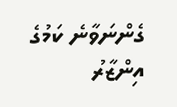ގެންނަވާނެ ކަމުގެ އިންޒާރު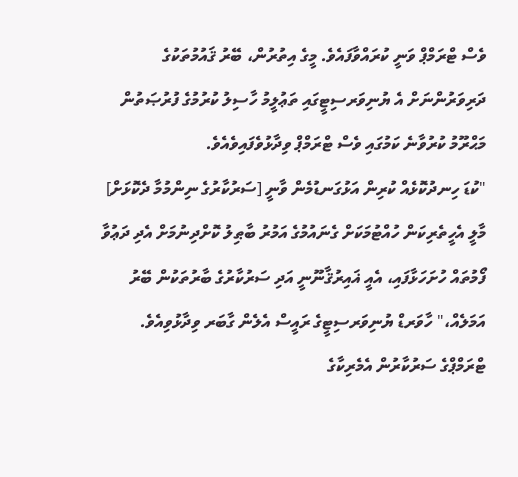ވެސް ޓްރަމްޕް ވަނީ ކުރައްވާފައެވެ. މީގެ އިތުރުން، ބޭރު ޤައުމުތަކުގެ ދަރިވަރުންނަށް އެ ޔުނިވަރސިޓީގައި ތަޢުލީމު ހާސިލު ކުރުމުގެ ފުރުޞަތުން މަޙްރޫމު ކުރުވާނެ ކަމުގައި ވެސް ޓްރަމްޕް ވިދާޅުވެފައިވެއެވެ.
"ކުޑަ ހިނދުކޮޅެއް ކުރިން އަޅުގަނޑުމެން ވާނީ [ސަރުކާރުގެ ނިންމުމާ ދެކޮޅަށް] މާލީ އެހީތެރިކަން ހުއްޓުމަކަށް ގެނައުމުގެ އަމުރު ބާޠިލު ކޮށްދިނުމަށް އެދި ދަޢުވާ ފޯމުތައް ހުށަހަޅާފައި، އެއީ ޣައިރުޤާނޫނީ އަދި ސަރުކާރުގެ ބާރުތަކުން ބޭރު އަމަލެއް،" ހާވަރޑް ޔުނިވަރސިޓީގެ ރައީސް އެލެން ގާބަރ ވިދާޅުވިއެވެ. ޓްރަމްޕްގެ ސަރުކާރުން އެމެރިކާގެ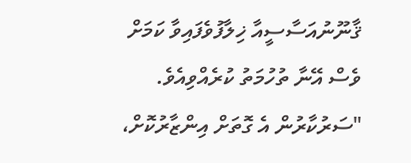ޤާނޫނުއަސާސީއާ ޚިލާފުވެފައިވާ ކަމަށް ވެސް އޭނާ ތުހުމަތު ކުރެއްވިއެވެ.
"ސަރުކާރުން އެ ގޮތަށް އިންޒާރުކޮށް،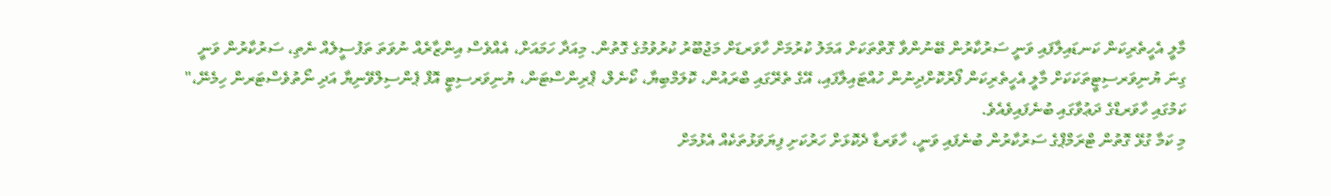މާލީ އެހީތެރިކަން ކަނޑައިލާފައި ވަނީ ސަރުކާރުން ބޭނުންވާ ގޮތްތަކަށް އަމަލު ކުރުމަށް ހާވަރޑަށް މަޖުބޫރު ކުރުވުމުގެ ގޮތުން. މިއަދާ ހަމައަށް، އެއްވެސް އިންޒާރެއް ނުވަތަ ތަފުސީލެއް ނެތި، ސަރުކާރުން ވަނީ ގިނަ ޔުނިވަރސިޓީތަކަކަށް މާލީ އެހީތެރިކަން ފޯރުކޮށްދިނުން ހުއްޓައިލާފައި، އޭގެ ތެރޭގައި ބްރައުން، ކޮލަމްބިޔާ، ކޯނެލް، ޕްރިންސްޓަން، ޔުނިވަރސިޓީ އޮފް ޕެންސިލްވޭނިޔާ އަދި ނޯތުވެސްޓަރން ހިމެނޭ،" ކަމުގައި ހާވަރޑްގެ ދަޢުވާގައި ބުނެފައިވެއެވެ.
މި ކަމާ ގުޅޭ ގޮތުން ޓްރަމްޕްގެ ސަރުކާރުން ބުނެފައި ވަނީ، ހާވަރޑާ ދެކޮޅަށް ހަރުކަށި ފިޔަވަޅުތަކެއް އެޅުމަށް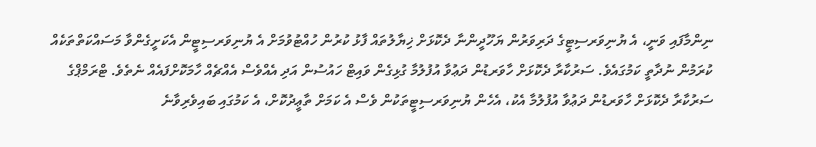ނިންމާފައި ވަނީ، އެ ޔުނިވަރސިޓީގެ ދަރިވަރުން ޔަހޫދީންނާ ދެކޮޅަށް ޚިޔާލުތައް ފާޅު ކުރުން ހުއްޓުވުމަށް އެ ޔުނިވަރސިޓީން އެކަށީގެންވާ މަސައްކަތްތަކެއް ކުރަމުން ނުދާތީ ކަމުގައެވެ. ސަރުކާރާ ދެކޮޅަށް ހާވަރޑުން ދަޢުވާ އުފުލުމާ ގުޅިގެން ވައިޓް ހައުސުން އަދި އެއްވެސް އެއްޗެއް ހާމަކޮށްފައެއް ނެތެވެ. ޓްރަމްޕްގެ ސަރުކާރާ ދެކޮޅަށް ހާވަރޑުން ދަޢުވާ އުފުލުމާ އެކު، އެހެން ޔުނިވަރސިޓީތަކުން ވެސް އެ ކަމަށް ތާޢީދުކޮށް، އެ ކަމުގައި ބައިވެރިވާނެ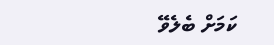ކަމަށް ބެލެވޭ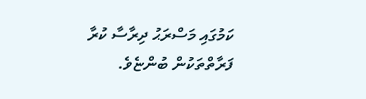ކަމުގައި މަސްރަޙު ދިރާސާ ކުރާ ފަރާތްތަކުން ބުންޏެވެ.